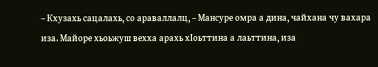– Кхузахь сацалахь, со араваллалц, – Мансуре омра а дина, чайхана чу вахара иза. Майоре хьоьжуш вехха арахь хІоьттина а лаьттина, иза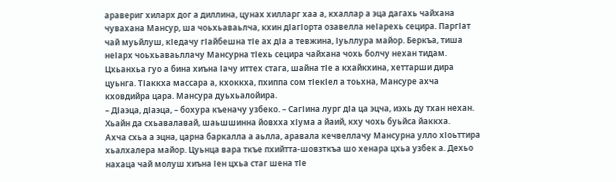аравериг хиларх дог а диллина, цунах хилларг хаа а, кхаллар а эца дагахь чайхана чувахана Мансур, ша чоьхьаваьлча, кхин дІагІорта озавелла неІарехь сецира. ПаргІат чай муьйлуш, кІедачу гІайбешна тІe ах дІа а тевжина, Іуьллура майор. Беркъа, тиша неІарх чоьхьаваьллачу Мансурна тІехь сецира чайхана чохь болчу нехан тидам. Цхьанхьа гуо а бина хиъна Іачу иттех стага, шайна тІе а кхайкхина, хеттарши дира цуьнга. ТІаккха массара а, кхоккха, пхиппа сом тІeкІел а тоьхна, Мансуре ахча кховдийра цара. Мансура дуьхьалойира.
– ДІаэца, дІаэца, – бохура къеначу узбеко. – СагІина лург дІа ца эцча, иэхь ду тхан нехан. Хьайн да схьавалавай, шаьшшинна йовхха хІума а йаий, кху чохь буьйса йаккха.
Ахча схьа а эцна, царна баркалла а аьлла, аравала кечвеллачу Мансурна улло хІоьттира хьалхалера майор. Цуьнца вара ткъе пхийтта-шовзткъа шо хенара цхьа узбек а. Дехьо нахаца чай молуш хиъна Іен цхьа стаг шена тІе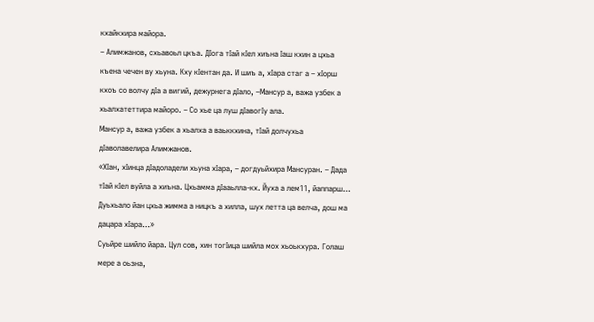кхайкхира майора.
– Алимжанов, схьавоьл цкъа. ДІога тІай кІел хиъна Іаш кхин а цхьа къена чечен ву хьуна. Кху кІентан да. И шиъ а, хІара стаг а – хІорш кхоъ со волчу дІа а вигий, дежурнега дІало, –Мансур а, важа узбек а хьалхатеттира майоро. – Со хье ца луш дІавогІу ала.
Мансур а, важа узбек а хьалха а ваьккхина, тІай долчухьа дІаволавелира Алимжанов.
«ХІан, хІинца дІадоладели хьуна хІара, – догдуьйхира Мансуран. – Дада тІай кІел вуйла а хиъна. Цхьамма дІааьлла-кх. Йуха а лем11, йаппарш… Дуьхьало йан цхьа жимма а ницкъ а хилла, шух летта ца велча, дош ма дацара хІара…»
Суьйре шийло йара. Цул сов, хин тогІица шийла мох хьоькхура. Голаш мере а оьзна,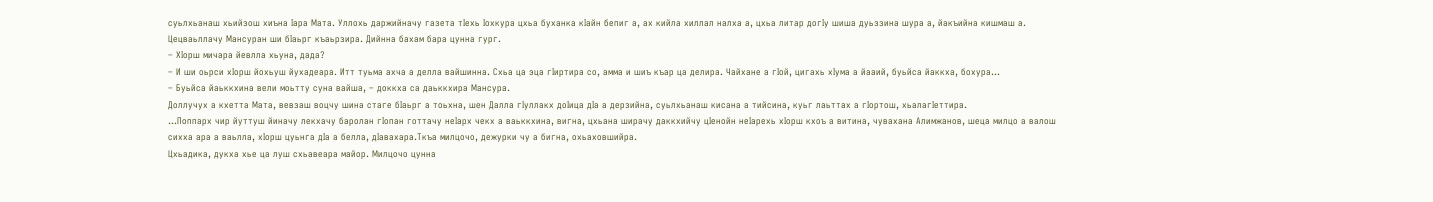суьлхьанаш хьийзош хиъна Іара Мата. Уллохь даржийначу газета тІехь Іохкура цхьа буханка кІайн бепиг а, ах кийла хиллал налха а, цхьа литар догІу шиша дуьззина шура а, йакъийна кишмаш а.
Цецваьллачу Мансуран ши бІаьрг къаьрзира. Дийнна бахам бара цунна гург.
– ХІорш мичара йевлла хьуна, дада?
– И ши оьрси хІорш йохьуш йухадеара. Итт туьма ахча а делла вайшинна. Схьа ца эца гІиртира со, амма и шиъ къар ца делира. Чайхане а гІой, цигахь хІума а йааий, буьйса йаккха, бохура…
– Буьйса йаьккхина вели моьтту суна вайша, – доккха са даьккхира Мансура.
Доллучух а кхетта Мата, вевзаш воцчу шина стаге бІаьрг а тоьхна, шен Далла гІуллакх доІица дІа а дерзийна, суьлхьанаш кисана а тийсина, куьг лаьттах а гІортош, хьалагІеттира.
…Поппарх чир йуттуш йиначу лекхачу баролан гІопан готтачу неІарх чекх а ваьккхина, вигна, цхьана ширачу даккхийчу цІенойн неІарехь хІорш кхоъ а витина, чувахана Алимжанов, шеца милцо а валош сихха ара а ваьлла, хІорш цуьнга дІа а белла, дІавахара.Ткъа милцочо, дежурки чу а бигна, охьаховшийра.
Цхьадика, дукха хье ца луш схьавеара майор. Милцочо цунна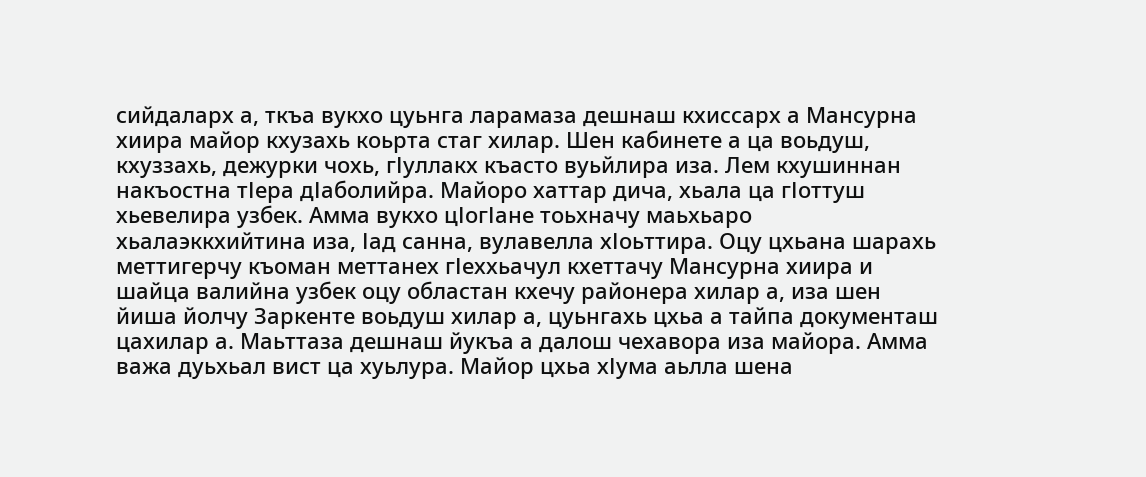сийдаларх а, ткъа вукхо цуьнга ларамаза дешнаш кхиссарх а Мансурна хиира майор кхузахь коьрта стаг хилар. Шен кабинете а ца воьдуш, кхуззахь, дежурки чохь, гІуллакх къасто вуьйлира иза. Лем кхушиннан накъостна тІера дІаболийра. Майоро хаттар дича, хьала ца гІоттуш хьевелира узбек. Амма вукхо цІогІане тоьхначу маьхьаро хьалаэккхийтина иза, Іад санна, вулавелла хІоьттира. Оцу цхьана шарахь меттигерчу къоман меттанех гІеххьачул кхеттачу Мансурна хиира и шайца валийна узбек оцу областан кхечу районера хилар а, иза шен йиша йолчу Заркенте воьдуш хилар а, цуьнгахь цхьа а тайпа документаш цахилар а. Маьттаза дешнаш йукъа а далош чехавора иза майора. Амма важа дуьхьал вист ца хуьлура. Майор цхьа хІума аьлла шена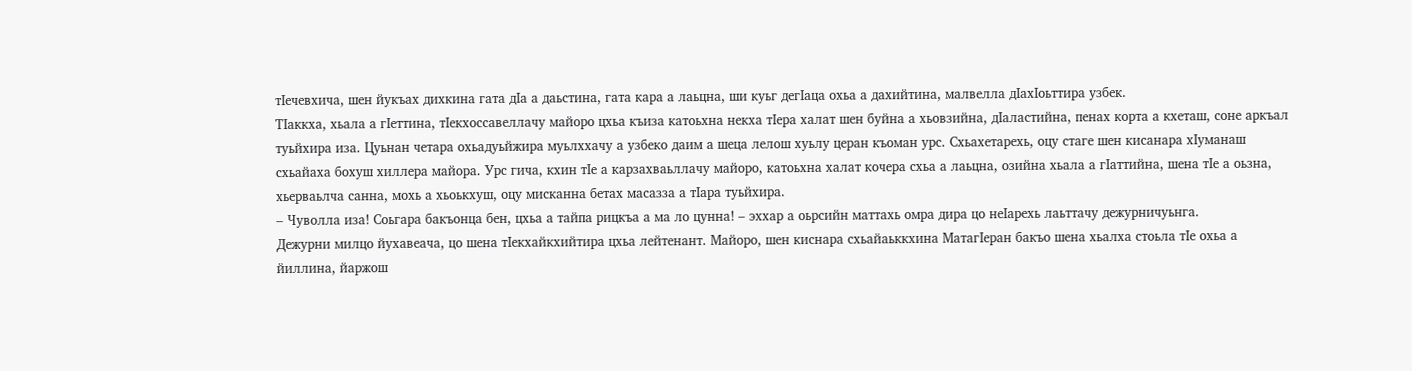тІечевхича, шен йукъах дихкина гата дІа а даьстина, гата кара а лаьцна, ши куьг дегІаца охьа а дахийтина, малвелла дІахІоьттира узбек.
ТІаккха, хьала а гІеттина, тІекхоссавеллачу майоро цхьа къиза катоьхна некха тІера халат шен буйна а хьовзийна, дІаластийна, пенах корта а кхеташ, соне аркъал туьйхира иза. Цуьнан четара охьадуьйжира муьлххачу а узбеко даим а шеца лелош хуьлу церан къоман урс. Схьахетарехь, оцу стаге шен кисанара хІуманаш схьайаха бохуш хиллера майора. Урс гича, кхин тІе а карзахваьллачу майоро, катоьхна халат кочера схьа а лаьцна, озийна хьала а гІаттийна, шена тІе а оьзна, хьерваьлча санна, мохь а хьоькхуш, оцу мисканна бетах масазза а тІара туьйхира.
– Чуволла иза! Соьгара бакъонца бен, цхьа а тайпа рицкъа а ма ло цунна! – эххар а оьрсийн маттахь омра дира цо неІарехь лаьттачу дежурничуьнга.
Дежурни милцо йухавеача, цо шена тІекхайкхийтира цхьа лейтенант. Майоро, шен киснара схьайаьккхина МатагІеран бакъо шена хьалха стоьла тІе охьа а йиллина, йаржош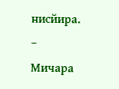нисйира.
– Мичара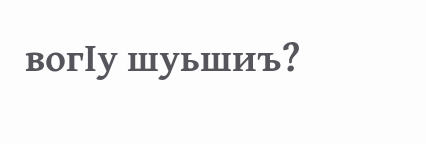вогІу шуьшиъ?